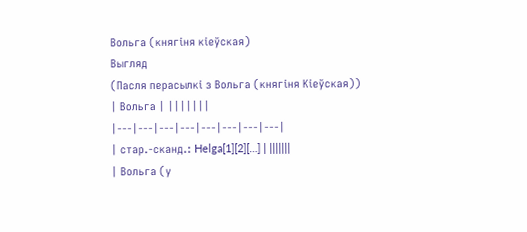Вольга (княгіня кіеўская)
Выгляд
(Пасля перасылкі з Вольга (княгіня Кіеўская))
| Вольга | |||||||
|---|---|---|---|---|---|---|---|
| стар.-сканд.: Helga[1][2][…] | |||||||
| Вольга (у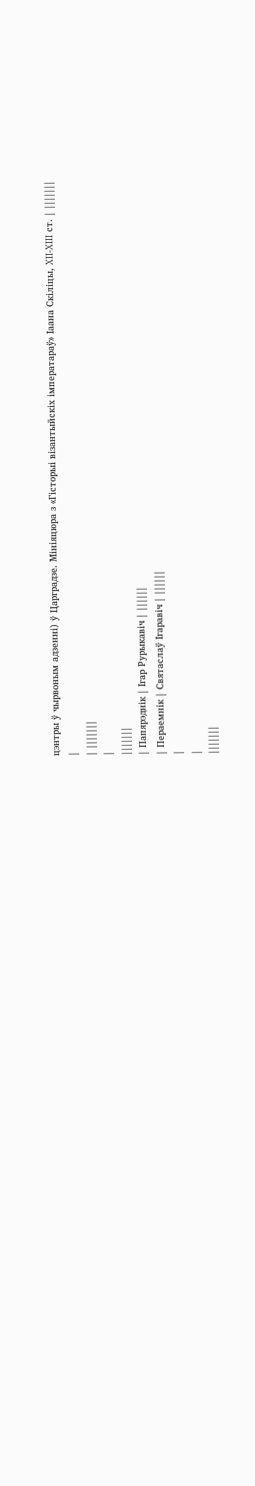цэнтры ў чырвоным адзенні) ў Царградзе. Мініяцюра з «Гісторыі візантыйскіх імператараў» Іаана Скіліцы, XII-XIII ст. | |||||||
|
| |||||||
|
|||||||
| Папярэднік | Ігар Рурыкавіч | ||||||
| Пераемнік | Святаслаў Ігаравіч | ||||||
|
|
|||||||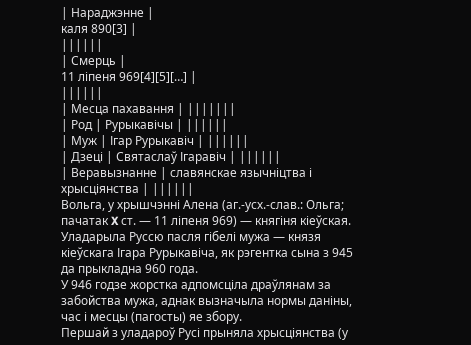| Нараджэнне |
каля 890[3] |
||||||
| Смерць |
11 ліпеня 969[4][5][…] |
||||||
| Месца пахавання | |||||||
| Род | Рурыкавічы | ||||||
| Муж | Ігар Рурыкавіч | ||||||
| Дзеці | Святаслаў Ігаравіч | ||||||
| Веравызнанне | славянскае язычніцтва і хрысціянства | ||||||
Вольга, у хрышчэнні Алена (аг.-усх.-слав.: Ольга; пачатак X ст. — 11 ліпеня 969) — княгіня кіеўская. Уладарыла Руссю пасля гібелі мужа — князя кіеўскага Ігара Рурыкавіча, як рэгентка сына з 945 да прыкладна 960 года.
У 946 годзе жорстка адпомсціла драўлянам за забойства мужа, аднак вызначыла нормы даніны, час і месцы (пагосты) яе збору.
Першай з уладароў Русі прыняла хрысціянства (у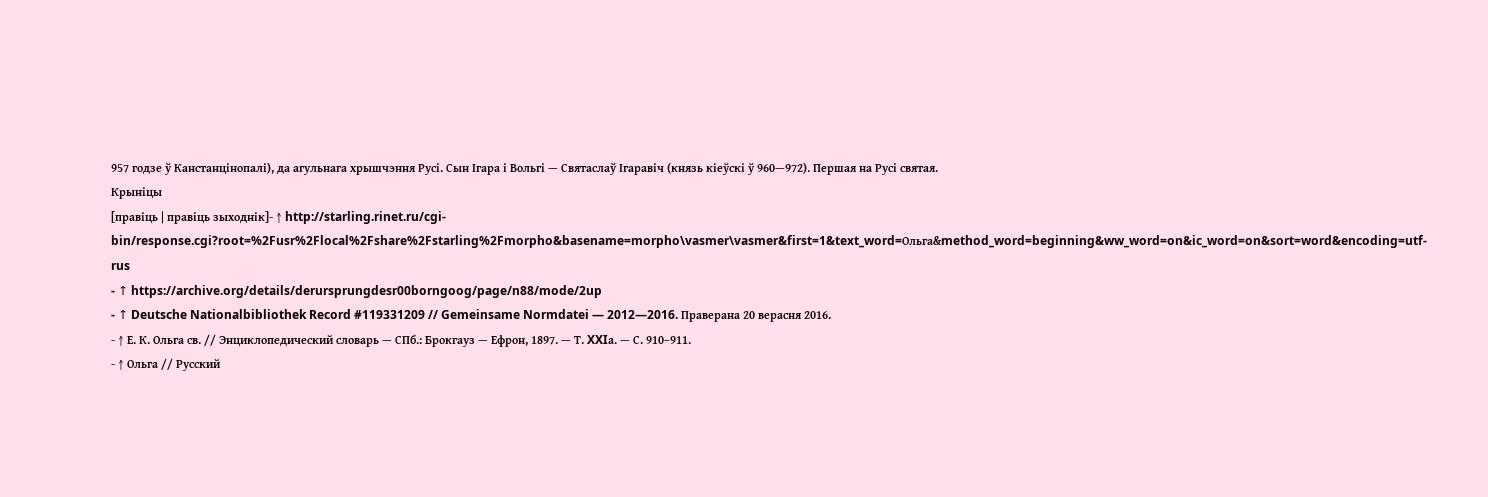957 годзе ў Канстанцінопалі), да агульнага хрышчэння Русі. Сын Ігара і Вольгі — Святаслаў Ігаравіч (князь кіеўскі ў 960—972). Першая на Русі святая.
Крыніцы
[правіць | правіць зыходнік]- ↑ http://starling.rinet.ru/cgi-bin/response.cgi?root=%2Fusr%2Flocal%2Fshare%2Fstarling%2Fmorpho&basename=morpho\vasmer\vasmer&first=1&text_word=Ольга&method_word=beginning&ww_word=on&ic_word=on&sort=word&encoding=utf-rus
- ↑ https://archive.org/details/derursprungdesr00borngoog/page/n88/mode/2up
- ↑ Deutsche Nationalbibliothek Record #119331209 // Gemeinsame Normdatei — 2012—2016. Праверана 20 верасня 2016.
- ↑ Е. К. Ольга св. // Энциклопедический словарь — СПб.: Брокгауз — Ефрон, 1897. — Т. XXIа. — С. 910–911.
- ↑ Ольга // Русский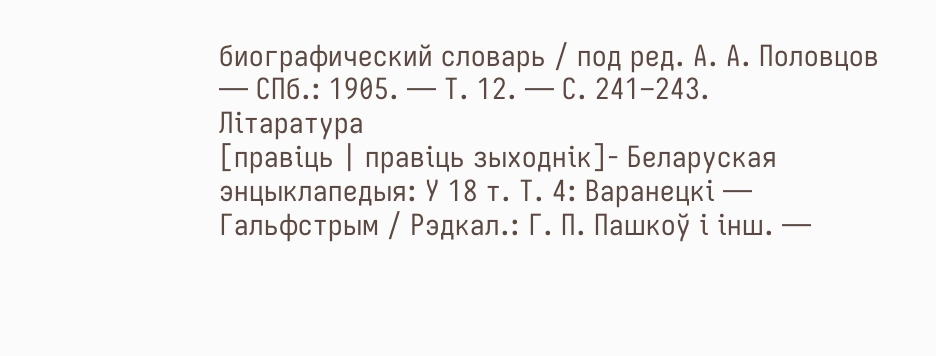биографический словарь / под ред. А. А. Половцов — СПб.: 1905. — Т. 12. — С. 241–243.
Літаратура
[правіць | правіць зыходнік]- Беларуская энцыклапедыя: У 18 т. Т. 4: Варанецкі — Гальфстрым / Рэдкал.: Г. П. Пашкоў і інш. —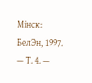Мінск: БелЭн, 1997. — Т. 4. —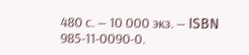480 с. — 10 000 экз. — ISBN 985-11-0090-0.